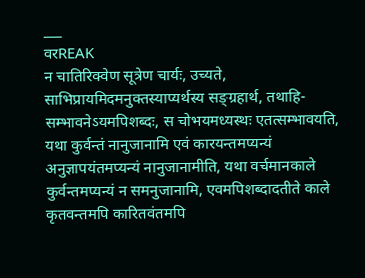___
वरREAK
न चातिरिक्वेण सूत्रेण चार्यः, उच्यते, साभिप्रायमिदमनुक्तस्याप्यर्थस्य सङ्ग्रहार्थ, तथाहि-सम्भावनेऽयमपिशब्दः, स चोभयमध्यस्थः एतत्सम्भावयति, यथा कुर्वन्तं नानुजानामि एवं कारयन्तमप्यन्यं अनुज्ञापयंतमप्यन्यं नानुजानामीति, यथा वर्चमानकाले कुर्वन्तमप्यन्यं न समनुजानामि, एवमपिशब्दादतीते काले कृतवन्तमपि कारितवंतमपि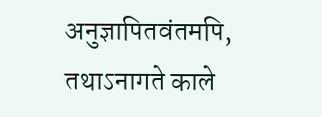अनुज्ञापितवंतमपि, तथाऽनागते काले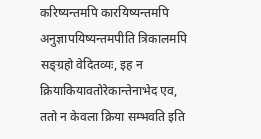करिष्यन्तमपि कारयिष्यन्तमपि अनुज्ञापयिष्यन्तमपीति त्रिकालमपि सङ्ग्रहो वेदितव्यः, इह न क्रियाकियावतोरेकान्तेनाभेद एव, ततो न केवला क्रिया सम्भवति इति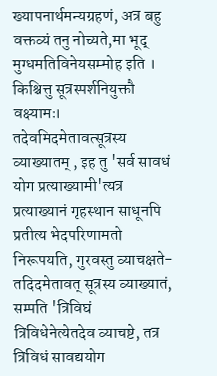ख्यापनार्थमन्यग्रहणं, अत्र बहु वक्तव्यं तनु नोच्यते,मा भूद् मुग्धमतिविनेयसम्मोह इति । किश्चित्तु सूत्रस्पर्शनियुक्तौ वक्ष्यामः। तदेवमिदमेतावत्सूत्रस्य व्याख्यातम् , इह तु 'सर्व सावधं योग प्रत्याख्यामी'त्यत्र प्रत्याख्यानं गृहस्थान साधूनपि प्रतीत्य भेदपरिणामतो निरूपयति, गुरवस्तु व्याचक्षते-तदिदमेतावत् सूत्रस्य व्याख्यातं, सम्पति 'त्रिविघं त्रिविधेनेत्येतदेव व्याचष्टे, तत्र त्रिविधं सावद्ययोग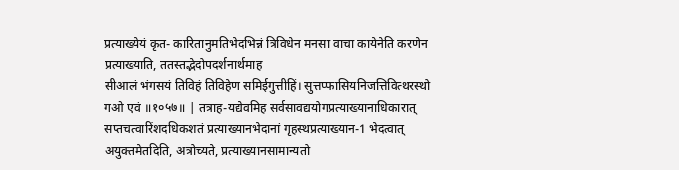प्रत्याख्येयं कृत- कारितानुमतिभेदभिन्नं त्रिविधेन मनसा वाचा कायेनेति करणेन प्रत्याख्याति, ततस्तद्भेदोपदर्शनार्थमाह
सीआलं भंगसयं तिविहं तिविहेण समिईगुत्तीहिं। सुत्तप्फासियनिजत्तिवित्थरस्थो गओ एवं ॥१०५७॥ | तत्राह-यद्येवमिह सर्वसावद्ययोगप्रत्याख्यानाधिकारात् सप्तचत्वारिंशदधिकशतं प्रत्याख्यानभेदानां गृहस्थप्रत्याख्यान-1 भेदत्वात् अयुक्तमेतदिति, अत्रोच्यते, प्रत्याख्यानसामान्यतो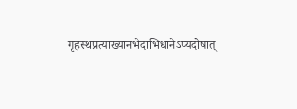गृहस्थप्रत्याख्यानभेदाभिधानेऽप्यदोषात्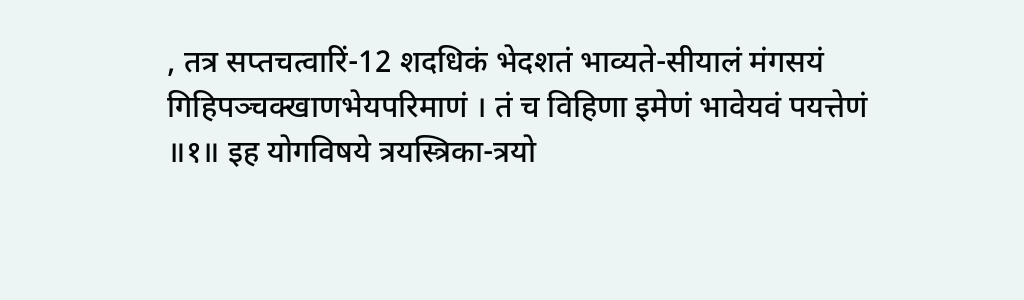, तत्र सप्तचत्वारिं-12 शदधिकं भेदशतं भाव्यते-सीयालं मंगसयं गिहिपञ्चक्खाणभेयपरिमाणं । तं च विहिणा इमेणं भावेयवं पयत्तेणं ॥१॥ इह योगविषये त्रयस्त्रिका-त्रयो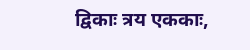द्विकाः त्रय एककाः,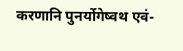करणानि पुनर्योगेष्वथ एवं-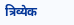त्रिव्येक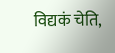विद्यकं चेति,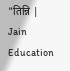"तिन्नि |
Jain Education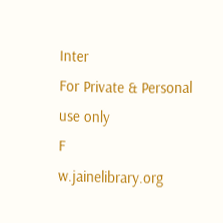Inter
For Private & Personal use only
F
w.jainelibrary.org